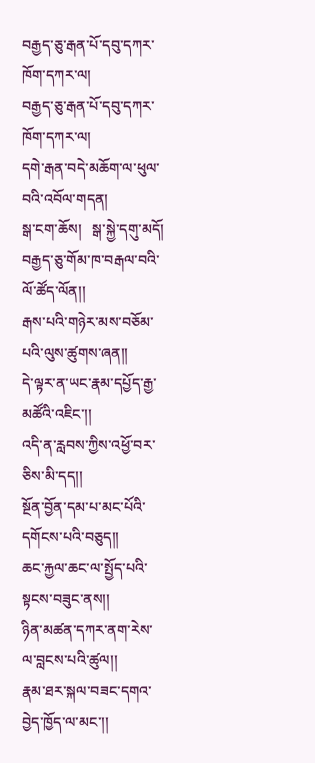བརྒྱད་ཅུ་རྒན་པོ་དབུ་དཀར་ཁོག་དཀར་ལ།
བརྒྱད་ཅུ་རྒན་པོ་དབུ་དཀར་ཁོག་དཀར་ལ།
དགེ་རྒན་བདེ་མཆོག་ལ་ཕུལ་བའི་འབོལ་གདན།
སྒ་ངག་ཆོས།   སྒ་སྐྱེ་དགུ་མདོ།
བརྒྱད་ཅུ་གོམ་ཁ་བརྒལ་བའི་ལོ་ཚོད་ལོན།།
རྒས་པའི་གཉེར་མས་བཅོམ་པའི་ལུས་ཚུགས་ཞན།།
དེ་ལྟར་ན་ཡང་རྣམ་དཔྱོད་རྒྱ་མཚོའི་འཇིང་།།
འདི་ན་རླབས་ཀྱིས་འཕྱོ་བར་ཅིས་མི་དད།།
སྔོན་བྱོན་དམ་པ་མང་པོའི་དགོངས་པའི་བཅུད།།
ཆང་རྐྱལ་ཆང་ལ་སྤྱོད་པའི་སྟངས་བཟུང་ནས།།
ཉིན་མཚན་དཀར་ནག་རེས་ལ་བླངས་པའི་ཚུལ།།
རྣམ་ཐར་སྐལ་བཟང་དགའ་བྱེད་ཁྱོད་ལ་མང་།།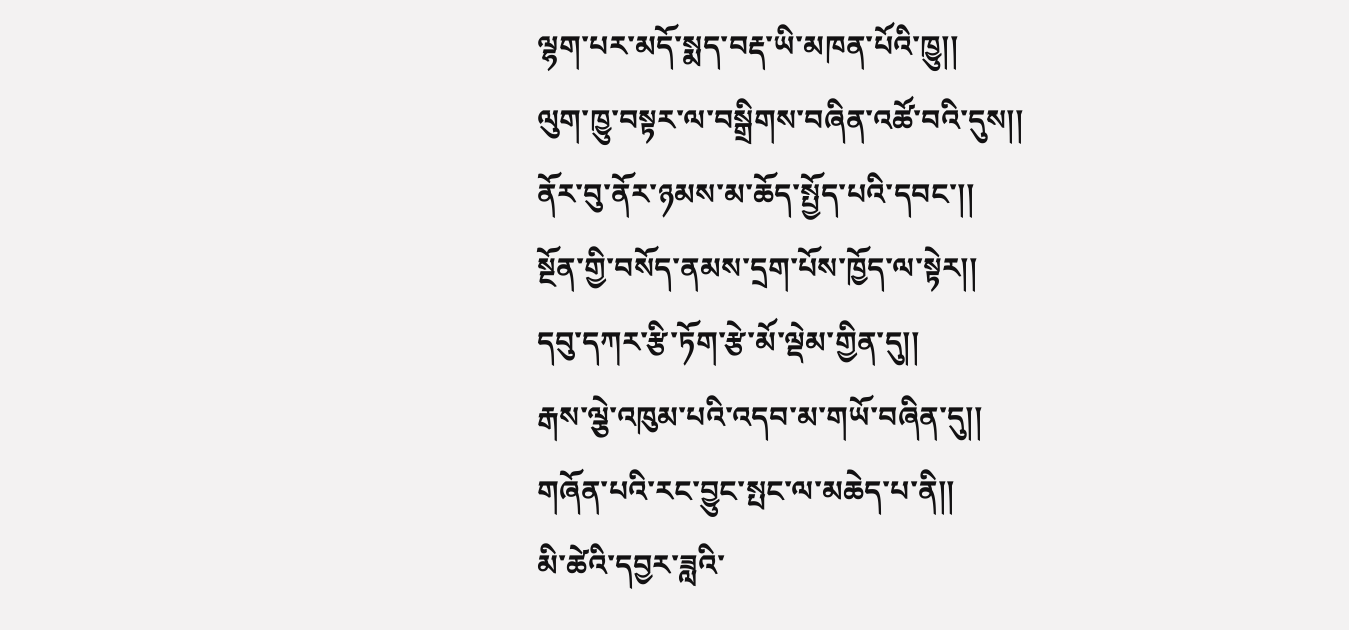ལྷག་པར་མདོ་སྨད་བརྡ་ཡི་མཁན་པོའི་ཁྱུ།།
ལུག་ཁྱུ་བསྟར་ལ་བསྒྲིགས་བཞིན་འཚོ་བའི་དུས།།
ནོར་བུ་ནོར་ཉམས་མ་ཆོད་སྤྱོད་པའི་དབང་།།
སྔོན་གྱི་བསོད་ནམས་དྲག་པོས་ཁྱོད་ལ་སྟེར།།
དབུ་དཀར་རྩི་ཏོག་རྩེ་མོ་ལྡེམ་གྱིན་དུ།།
རྒས་ལྕེ་འཁུམ་པའི་འདབ་མ་གཡོ་བཞིན་དུ།།
གཞོན་པའི་རང་བྱུང་སྤང་ལ་མཆེད་པ་ནི།།
མི་ཚེའི་དབྱར་ཟླའི་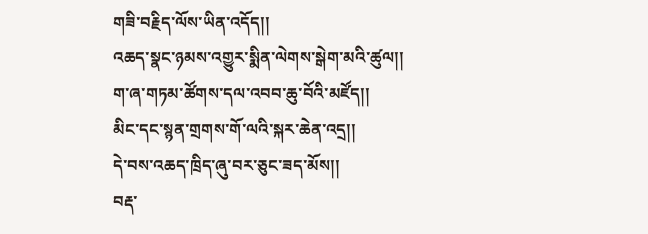གཟི་བརྗིད་ལོས་ཡིན་འདོད།།
འཆད་སྣང་ཉམས་འགྱུར་སྨིན་ལེགས་སྒེག་མའི་ཚུལ།།
ག་ཞ་གཏམ་ཚོགས་དལ་འབབ་ཆུ་བོའི་མཛོད།།
མིང་དང་སྙན་གྲགས་གོ་ལའི་སྐར་ཆེན་འདྲ།།
དེ་བས་འཆད་ཁྲིད་ཞུ་བར་ཅུང་ཟད་མོས།།
བརྡ་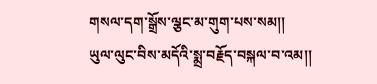གསལ་དག་སྒྲོས་ལྕང་མ་གུག་པས་སམ།།
ཡུལ་ལུང་བིས་མདོའི་སྨྲ་བརྗོད་བསྐལ་བ་འམ།།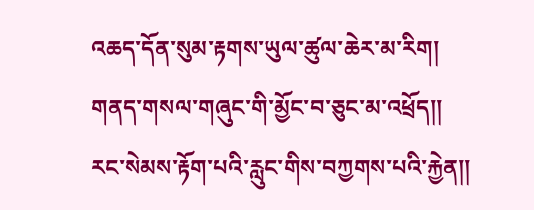འཆད་དོན་སུམ་རྟགས་ཡུལ་ཚུལ་ཆེར་མ་རིག།
གནད་གསལ་གཞུང་གི་མྱོང་བ་ཅུང་མ་འཕྲོད།།
རང་སེམས་རྟོག་པའི་རླུང་གིས་བཀྱགས་པའི་རྐྱེན།།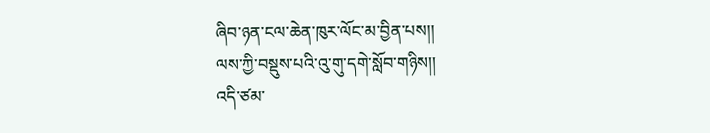ཞིབ་ཉན་ངལ་ཆེན་ཁུར་ལོང་མ་བྱིན་པས།།
ལས་ཀྱི་བསྡུས་པའི་འུ་གུ་དགེ་སློབ་གཉིས།།
འདི་ཙམ་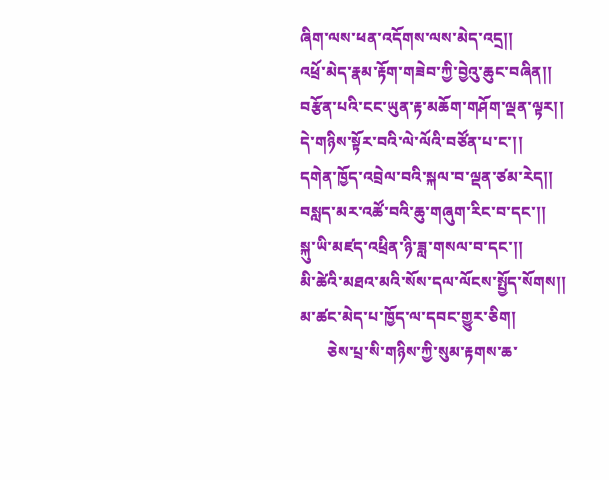ཞིག་ལས་ཕན་འདོགས་ལས་མེད་འདྲ།།
འཕྲོ་མེད་རྣམ་རྟོག་གཟེབ་ཀྱི་བྱེའུ་ཆུང་བཞིན།།
བརྩོན་པའི་ངང་ཡུན་རྟ་མཆོག་གཤོག་ལྡན་ལྟར།།
དེ་གཉིས་སྟོར་བའི་ལེ་ལོའི་བཙོན་པ་ང་།།
དགེན་ཁྱོད་འབྲེལ་བའི་སྐལ་བ་ལྡན་ཙམ་རེད།།
བསླད་མར་འཚོ་བའི་ཆུ་གཞུག་རིང་བ་དང་།།
སྐུ་ཡི་མཛད་འཕྲིན་ཉི་ཟླ་གསལ་བ་དང་།།
མི་ཚེའི་མཐའ་མའི་སོས་དལ་ལོངས་སྤྱོད་སོགས།།
མ་ཚང་མེད་པ་ཁྱོད་ལ་དབང་གྱུར་ཅིག།
       ཅེས་པྲ་སི་གཉིས་ཀྱི་སུམ་རྟགས་ཆ་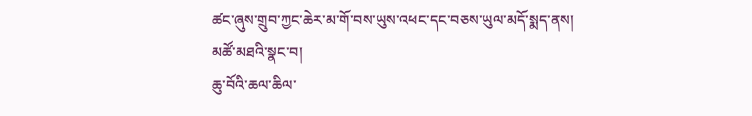ཚང་ཞུས་གྲུབ་ཀྱང་ཆེར་མ་གོ་བས་ཡུས་འཕང་དང་བཅས་ཡུལ་མདོ་སྨད་ནས།
མཚོ་མཐའི་སྣང་བ།
ཆུ་བོའི་ཆལ་ཆིལ་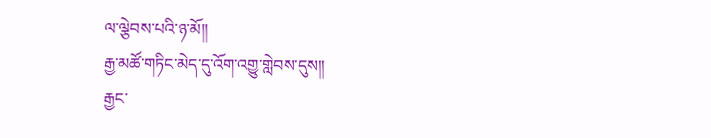ལ་ལྕེབས་པའི་ཉ་མོ།།
རྒྱ་མཚོ་གཏིང་མེད་དུ་འོག་འགྱུ་གླེབས་དུས།།
རྒྱང་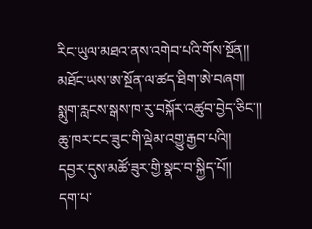རིང་ཡུལ་མཐའ་ནས་འགེབ་པའི་གོས་སྔོན།།
མཐོང་ཡས་ཨ་སྔོན་ལ་ཚད་ཐིག་ཨེ་བཞག།
སྨུག་རླངས་སྒས་ཁ་རུ་བསྐོར་འཚུབ་བྱེད་ཅིང་།།
ཆུ་ཁར་ངང་ཟུང་གི་ལྡེམ་འགྱུ་རྒྱབ་པའི།།
དབྱར་དུས་མཚོ་ཟུར་གྱི་སྣང་བ་སྐྱིད་པོ།།
དག་པ་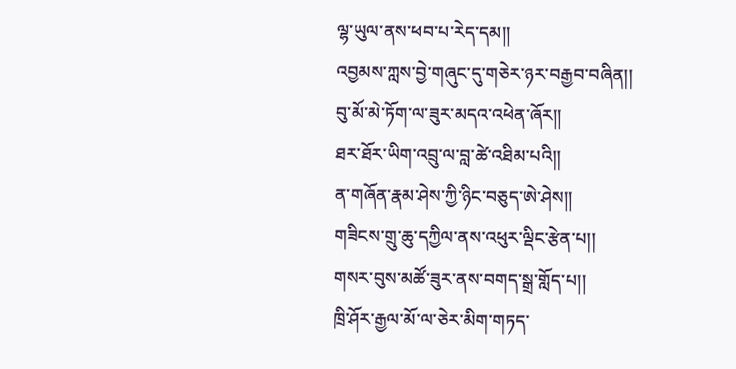ལྷ་ཡུལ་ནས་ཕབ་པ་རེད་དམ།།
འབྱམས་ཀླས་བྱེ་གཞུང་དུ་གཅེར་ཉར་བརྒྱབ་བཞིན།།
བུ་མོ་མེ་ཏོག་ལ་ཟུར་མདའ་འཕེན་ཞོར།།
ཐར་ཐོར་ཡིག་འབྲུ་ལ་བླ་ཚེ་འཐིམ་པའི།།
ན་གཞོན་རྣམ་ཤེས་ཀྱི་ཉིང་བཅུད་ཨེ་ཤེས།།
གཟིངས་གྲུ་ཆུ་དཀྱིལ་ནས་འཕུར་ལྡིང་རྩེན་པ།།
གསར་བུས་མཚོ་ཟུར་ནས་བགད་སྒྲ་གློད་པ།།
ཁྲི་ཤོར་རྒྱལ་མོ་ལ་ཅེར་མིག་གཏད་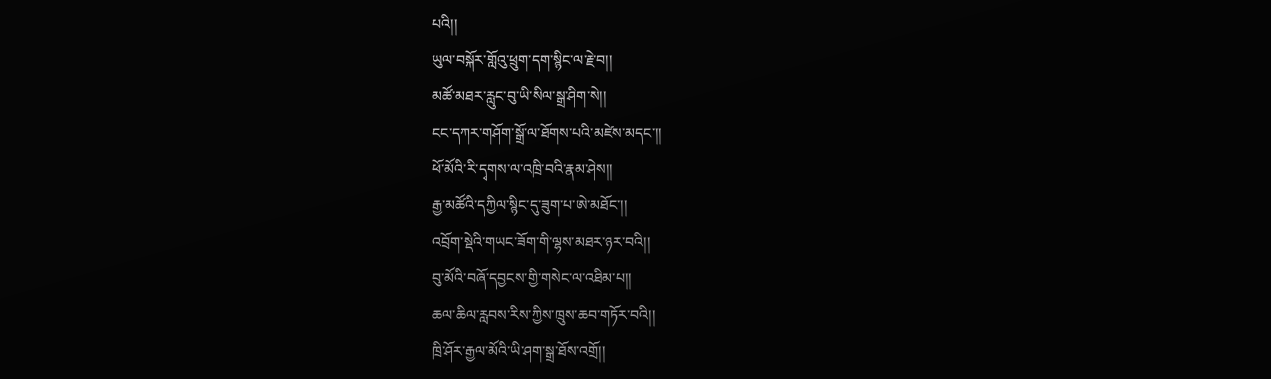པའི།།
ཡུལ་བསྐོར་གློའུ་ཕྲུག་དག་སྙིང་ལ་རྗེ་བ།།
མཚོ་མཐར་རླུང་བུ་ཡི་སིལ་སྒྲ་ཤིག་སེ།།
ངང་དཀར་གཤོག་སྒྲོ་ལ་ཐོགས་པའི་མཛེས་མདང་།།
ཕོ་མོའི་རི་དྭགས་ལ་འཁྲི་བའི་རྣམ་ཤེས།།
རྒྱ་མཚོའི་དཀྱིལ་སྙིང་དུ་ཟུག་པ་ཨེ་མཐོང་།།
འབྲོག་སྡེའི་གཡང་ཟོག་གི་ལྷས་མཐར་ཉར་བའི།།
བུ་མོའི་བཞོ་དབྱངས་གྱི་གསེང་ལ་འཐིམ་པ།།
ཆལ་ཆིལ་རླབས་རིས་ཀྱིས་ཁྲུས་ཆབ་གཏོར་བའི།།
ཁྲི་ཤོར་རྒྱལ་མོའི་ཡི་ཤག་སྒྲ་ཐོས་འགྲོ།།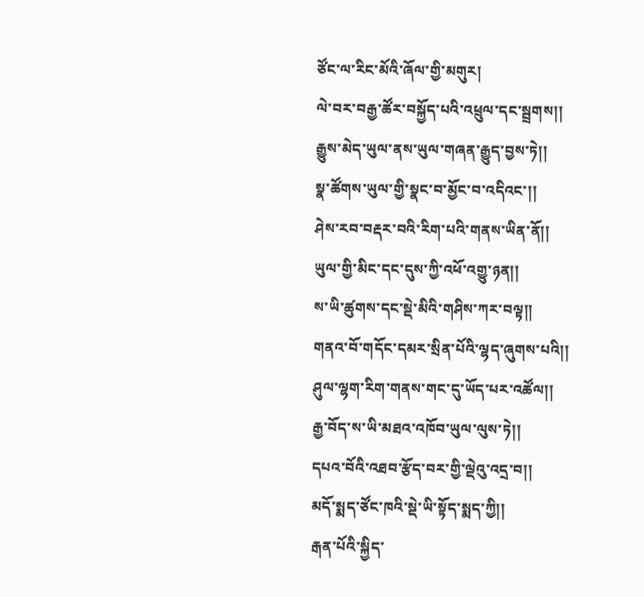ཙོང་ལ་རིང་མོའི་ཞོལ་གྱི་མགུར།
ལེ་བར་བརྒྱ་ཚོར་བསྐྱོད་པའི་འཕྲུལ་དང་སྦྲགས།།
རྒྱུས་མེད་ཡུལ་ནས་ཡུལ་གཞན་རྒྱུད་བྱས་ཏེ།།
སྣ་ཚོགས་ཡུལ་གྱི་སྣང་བ་མྱོང་བ་འདིའང་།།
ཤེས་རབ་བརྡར་བའི་རིག་པའི་གནས་ཡིན་ནོ།།
ཡུལ་གྱི་མིང་དང་དུས་ཀྱི་འཕོ་འགྱུ་ཉན།།
ས་ཡི་ཚུགས་དང་སྡེ་མིའི་གཤིས་ཀར་བལྟ།།
གནའ་བོ་གདོང་དམར་སྲིན་པོའི་ལྷད་ཞུགས་པའི།།
ཤུལ་ལྷག་རིག་གནས་གང་དུ་ཡོད་པར་འཚོལ།།
རྒྱ་བོད་ས་ཡི་མཐའ་འཁོབ་ཡུལ་ལུས་ཏེ།།
དཔའ་བོའི་འཐབ་རྩོད་བར་གྱི་ལྡེའུ་འདྲ་བ།།
མདོ་སྨད་ཙོང་ཁའི་སྡེ་ཡི་སྟོད་སྨད་ཀྱི།།
རྒན་པོའི་སྐྱིད་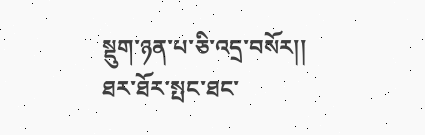སྡུག་ཉན་པ་ཅི་འདྲ་བསོར།།
ཐར་ཐོར་སྤང་ཐང་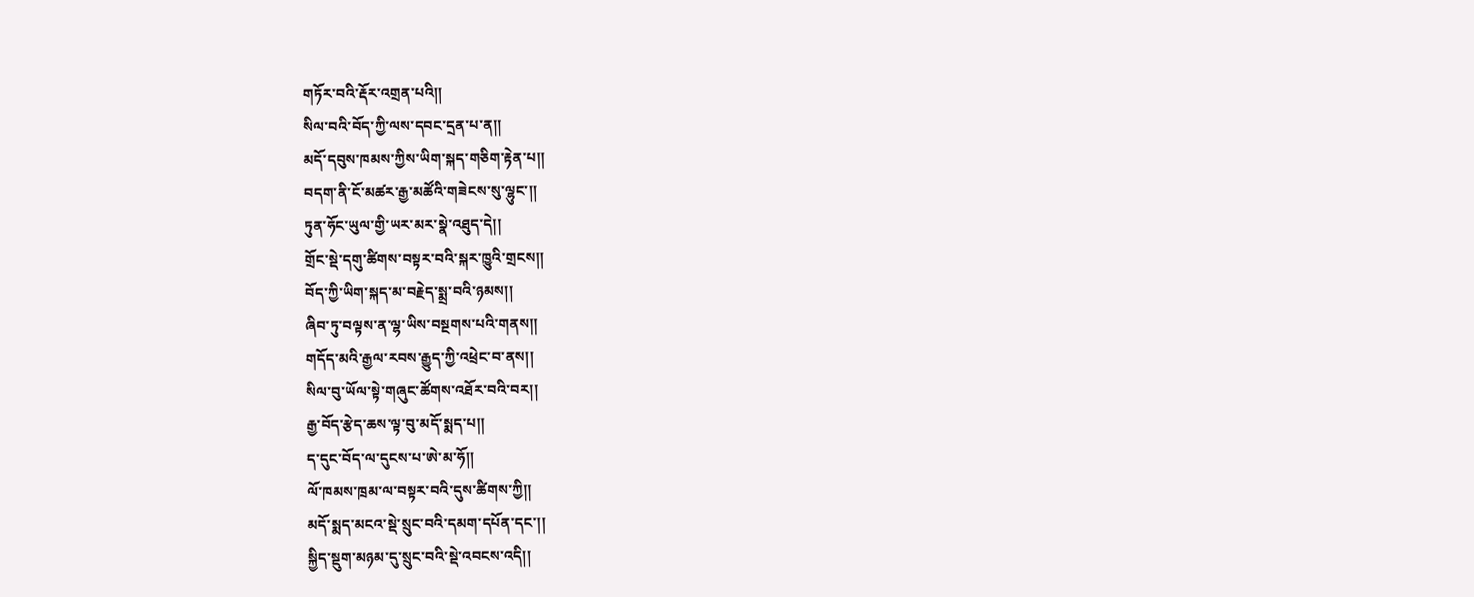གཏོར་བའི་རྡོར་འགྲན་པའི།།
སིལ་བའི་བོད་ཀྱི་ལས་དབང་དྲན་པ་ན།།
མདོ་དབུས་ཁམས་ཀྱིས་ཡིག་སྐད་གཅིག་རྟེན་པ།།
བདག་ནི་ངོ་མཚར་རྒྱ་མཚོའི་གཟེངས་སུ་ལྷུང་།།
ཏུན་ཧོང་ཡུལ་གྱི་ཡར་མར་སྣེ་འཐུད་དེ།།
གྲོང་སྡེ་དགུ་ཚིགས་བསྟར་བའི་སྐར་ཁྱུའི་གྲངས།།
བོད་ཀྱི་ཡིག་སྐད་མ་བརྗེད་སྨྲ་བའི་ཉམས།།
ཞིབ་ཏུ་བལྟས་ན་ལྷ་ཡིས་བསྔགས་པའི་གནས།།
གདོད་མའི་རྒྱལ་རབས་རྒྱུད་ཀྱི་འཕྲེང་བ་ནས།།
སིལ་བུ་ཡོལ་སྟེ་གཞུང་ཚོགས་འཐོར་བའི་བར།།
རྒྱ་བོད་རྩེད་ཆས་ལྟ་བུ་མདོ་སྨད་པ།།
ད་དུང་བོད་ལ་དུངས་པ་ཨེ་མ་ཧོ།།
ལོ་ཁམས་ཁྲམ་ལ་བསྟར་བའི་དུས་ཚིགས་ཀྱི།།
མདོ་སྨད་མངའ་སྡེ་སྲུང་བའི་དམག་དཔོན་དང་།།
སྐྱིད་སྡུག་མཉམ་དུ་སྲུང་བའི་སྡེ་འབངས་འདི།།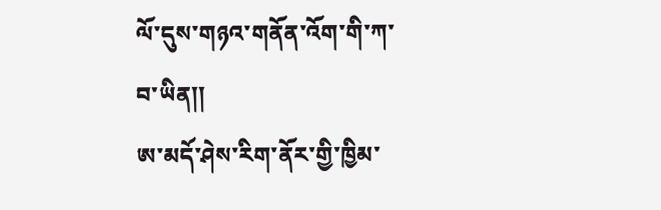ལོ་དུས་གཉའ་གནོན་འོག་གི་ཀ་བ་ཡིན།།
ཨ་མདོ་ཤེས་རིག་ནོར་གྱི་ཁྱིམ་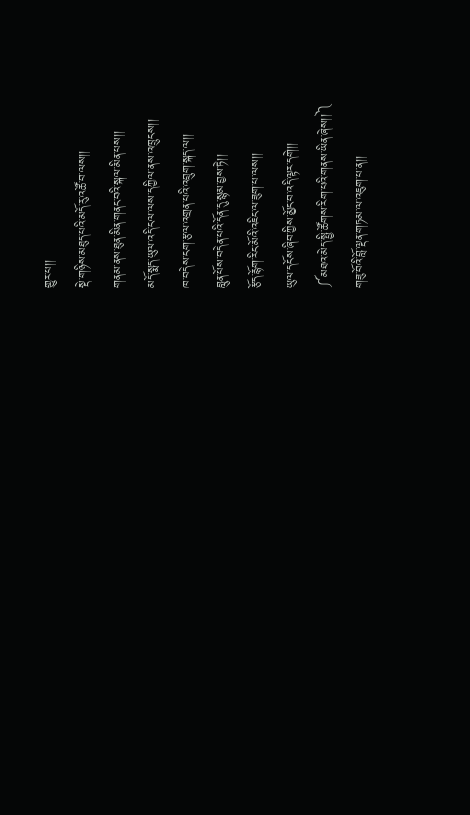གྱུར་པ།།
སྡེ་གཉིས་མཐུད་པའི་མདོ་རུ་འཚོ་བ་ལས།།
གནམ་ནས་ཐུན་མིན་གནང་བའི་སྐལ་མིན་པས།།
མདོ་སྨད་ཡུལ་འདི་ངལ་ལས་དཀྱིལ་ནས་འཁྲུངས།།
ཁ་བདེས་ངག་རྩལ་འགྲན་པའི་འབྲུག་སྐད་ལ།།
བླུན་པོས་བདེན་པའི་དོན་དུ་སྙམ་བྱས་ཏེ།།
རྩོད་རྙོག་རིང་མོའི་འཇིང་ལ་ཟུག་པ་ལས།།
ཡུལ་དངོས་ཞིབ་ཀྱིས་མྱོང་བ་འདི་ལྟར་དགེ།།
༼མཐའ་མེད་སྤྱི་ཚོགས་རིག་པའི་གནས་ཡིན་ཞེས།།༽
གཟུ་བོའི་བློ་ལྡན་གཏམ་ལ་འཇུག་པ་ན།།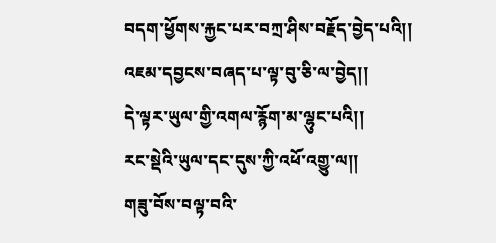བདག་ཕྱོགས་རྐྱང་པར་བཀྲ་ཤིས་བརྗོད་བྱེད་པའི།།
འཇམ་དབྱངས་བཞད་པ་ལྟ་བུ་ཅི་ལ་བྱེད།།
དེ་ལྟར་ཡུལ་གྱི་འགལ་རྙོག་མ་ལྷུང་པའི།།
རང་སྡེའི་ཡུལ་དང་དུས་ཀྱི་འཕོ་འགྱུ་ལ།།
གཟུ་བོས་བལྟ་བའི་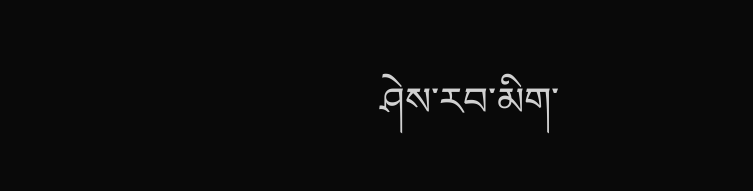ཤེས་རབ་མིག་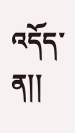འདོད་ན།།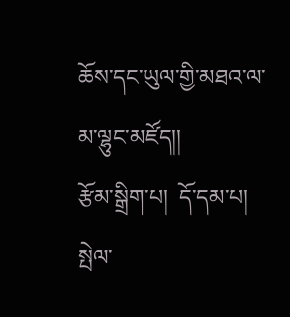ཆོས་དང་ཡུལ་གྱི་མཐའ་ལ་མ་ལྷུང་མཛོད།།
རྩོམ་སྒྲིག་པ།  དོ་དམ་པ།  སྤེལ་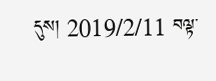དུས། 2019/2/11 བལྟ་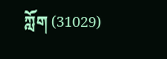ཀློག (31029)